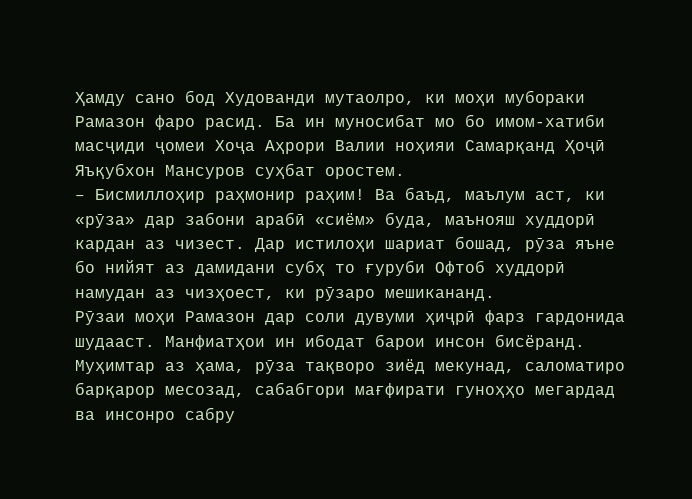Ҳамду сано бод Худованди мутаолро, ки моҳи мубораки Рамазон фаро расид. Ба ин муносибат мо бо имом-хатиби масҷиди ҷомеи Хоҷа Аҳрори Валии ноҳияи Самарқанд Ҳоҷӣ Яъқубхон Мансуров суҳбат оростем.
– Бисмиллоҳир раҳмонир раҳим! Ва баъд, маълум аст, ки «рӯза» дар забони арабӣ «сиём» буда, маънояш худдорӣ кардан аз чизест. Дар истилоҳи шариат бошад, рӯза яъне бо нийят аз дамидани субҳ то ғуруби Офтоб худдорӣ намудан аз чизҳоест, ки рӯзаро мешикананд.
Рӯзаи моҳи Рамазон дар соли дувуми ҳиҷрӣ фарз гардонида шудааст. Манфиатҳои ин ибодат барои инсон бисёранд. Муҳимтар аз ҳама, рӯза тақворо зиёд мекунад, саломатиро барқарор месозад, сабабгори мағфирати гуноҳҳо мегардад ва инсонро сабру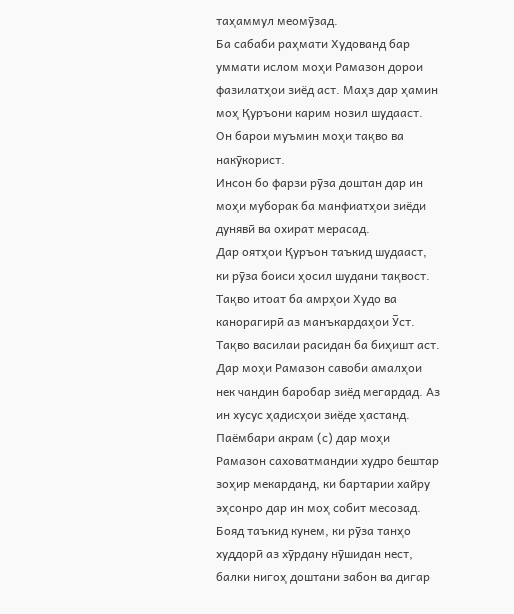таҳаммул меомӯзад.
Ба сабаби раҳмати Худованд бар уммати ислом моҳи Рамазон дорои фазилатҳои зиёд аст. Маҳз дар ҳамин моҳ Қуръони карим нозил шудааст. Он барои муъмин моҳи тақво ва накӯкорист.
Инсон бо фарзи рӯза доштан дар ин моҳи муборак ба манфиатҳои зиёди дунявӣ ва охират мерасад.
Дар оятҳои Қуръон таъкид шудааст, ки рӯза боиси ҳосил шудани тақвост. Тақво итоат ба амрҳои Худо ва канорагирӣ аз манъкардаҳои Ӯст. Тақво василаи расидан ба биҳишт аст.
Дар моҳи Рамазон савоби амалҳои нек чандин баробар зиёд мегардад. Аз ин хусус ҳадисҳои зиёде ҳастанд. Паёмбари акрам (с) дар моҳи Рамазон саховатмандии худро бештар зоҳир мекарданд, ки бартарии хайру эҳсонро дар ин моҳ собит месозад.
Бояд таъкид кунем, ки рӯза танҳо худдорӣ аз хӯрдану нӯшидан нест, балки нигоҳ доштани забон ва дигар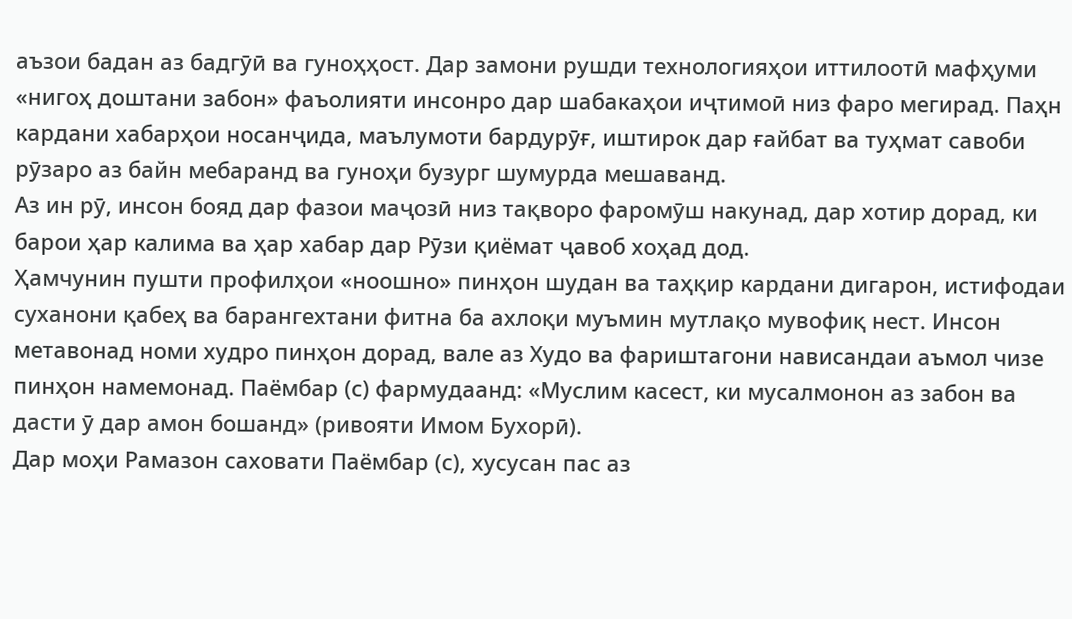аъзои бадан аз бадгӯӣ ва гуноҳҳост. Дар замони рушди технологияҳои иттилоотӣ мафҳуми «нигоҳ доштани забон» фаъолияти инсонро дар шабакаҳои иҷтимоӣ низ фаро мегирад. Паҳн кардани хабарҳои носанҷида, маълумоти бардурӯғ, иштирок дар ғайбат ва туҳмат савоби рӯзаро аз байн мебаранд ва гуноҳи бузург шумурда мешаванд.
Аз ин рӯ, инсон бояд дар фазои маҷозӣ низ тақворо фаромӯш накунад, дар хотир дорад, ки барои ҳар калима ва ҳар хабар дар Рӯзи қиёмат ҷавоб хоҳад дод.
Ҳамчунин пушти профилҳои «ноошно» пинҳон шудан ва таҳқир кардани дигарон, истифодаи суханони қабеҳ ва барангехтани фитна ба ахлоқи муъмин мутлақо мувофиқ нест. Инсон метавонад номи худро пинҳон дорад, вале аз Худо ва фариштагони нависандаи аъмол чизе пинҳон намемонад. Паёмбар (с) фармудаанд: «Муслим касест, ки мусалмонон аз забон ва дасти ӯ дар амон бошанд» (ривояти Имом Бухорӣ).
Дар моҳи Рамазон саховати Паёмбар (с), хусусан пас аз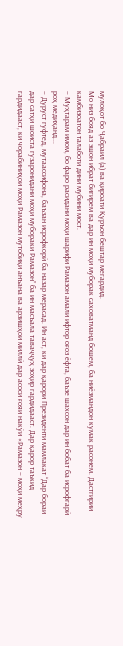мулоқот бо Ҷабраил (а) ва қироати Қуръон бештар мегардид.
Мо низ бояд аз эшон ибрат бигирем ва дар ин моҳи муборак саховатманд бошем, ба ниёзмандон кумак расонем. Дастгирии камбизоатон талаботи дини мубини мост.
– Муҳтарам имом, бо фаро расидани моҳи шарифи Рамазон амали ифтор оғоз ёфта, баъзе шахсон дар ин бобат ба исрофгарӣ роҳ медиҳанд...
– Дуруст гуфтед, мутаассифона, баъзан исрофкорӣ ба назар мерасад. Ин аст, ки дар қарори Президенти мамлакат “Дар бораи дар сатҳи шоиста гузаронидани моҳи мубораки Рамазон” ба ин масъала таваҷҷуҳ зоҳир гардидааст. Дар қарор таъкид гардидааст, ки чорабиниҳои моҳи Рамазон мутобиқи анъана ва арзишҳои миллӣ дар асоси ғояи накӯи «Рамазон – моҳи меҳру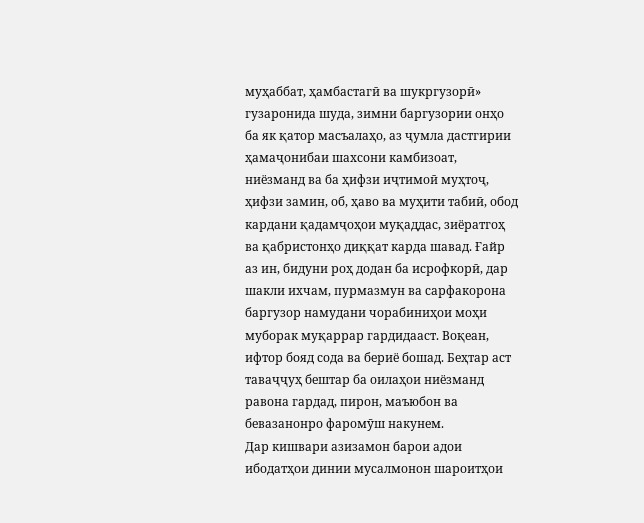муҳаббат, ҳамбастагӣ ва шукргузорӣ» гузаронида шуда, зимни баргузории онҳо ба як қатор масъалаҳо, аз ҷумла дастгирии ҳамаҷонибаи шахсони камбизоат, ниёзманд ва ба ҳифзи иҷтимоӣ муҳтоҷ, ҳифзи замин, об, ҳаво ва муҳити табиӣ, обод кардани қадамҷоҳои муқаддас, зиёратгоҳ ва қабристонҳо диққат карда шавад. Ғайр аз ин, бидуни роҳ додан ба исрофкорӣ, дар шакли ихчам, пурмазмун ва сарфакорона баргузор намудани чорабиниҳои моҳи муборак муқаррар гардидааст. Воқеан, ифтор бояд сода ва бериё бошад. Беҳтар аст таваҷҷуҳ бештар ба оилаҳои ниёзманд равона гардад, пирон, маъюбон ва бевазанонро фаромӯш накунем.
Дар кишвари азизамон барои адои ибодатҳои динии мусалмонон шароитҳои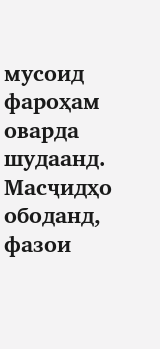мусоид фароҳам оварда шудаанд. Масҷидҳо ободанд, фазои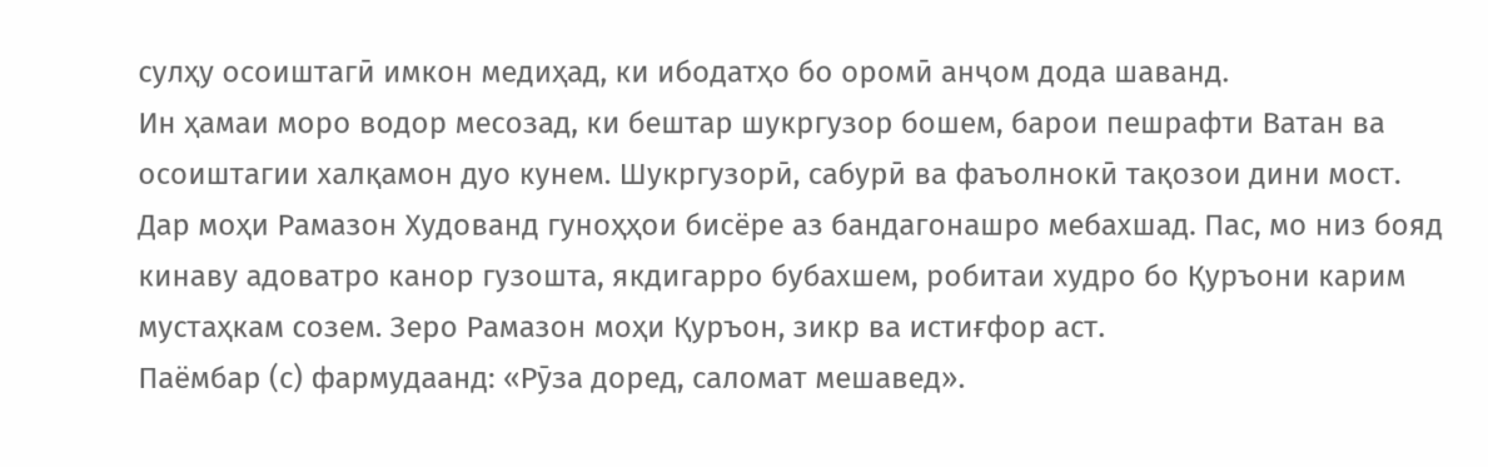сулҳу осоиштагӣ имкон медиҳад, ки ибодатҳо бо оромӣ анҷом дода шаванд.
Ин ҳамаи моро водор месозад, ки бештар шукргузор бошем, барои пешрафти Ватан ва осоиштагии халқамон дуо кунем. Шукргузорӣ, сабурӣ ва фаъолнокӣ тақозои дини мост.
Дар моҳи Рамазон Худованд гуноҳҳои бисёре аз бандагонашро мебахшад. Пас, мо низ бояд кинаву адоватро канор гузошта, якдигарро бубахшем, робитаи худро бо Қуръони карим мустаҳкам созем. Зеро Рамазон моҳи Қуръон, зикр ва истиғфор аст.
Паёмбар (с) фармудаанд: «Рӯза доред, саломат мешавед».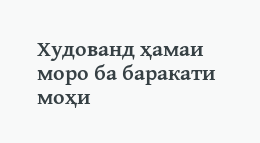Худованд ҳамаи моро ба баракати моҳи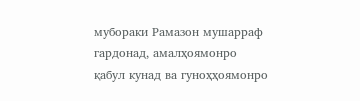мубораки Рамазон мушарраф гардонад, амалҳоямонро қабул кунад ва гуноҳҳоямонро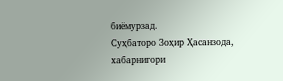биёмурзад.
Суҳбаторо Зоҳир Ҳасанзода, хабарнигори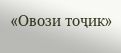«Овози тоҷик»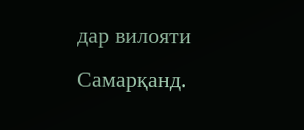дар вилояти Самарқанд.